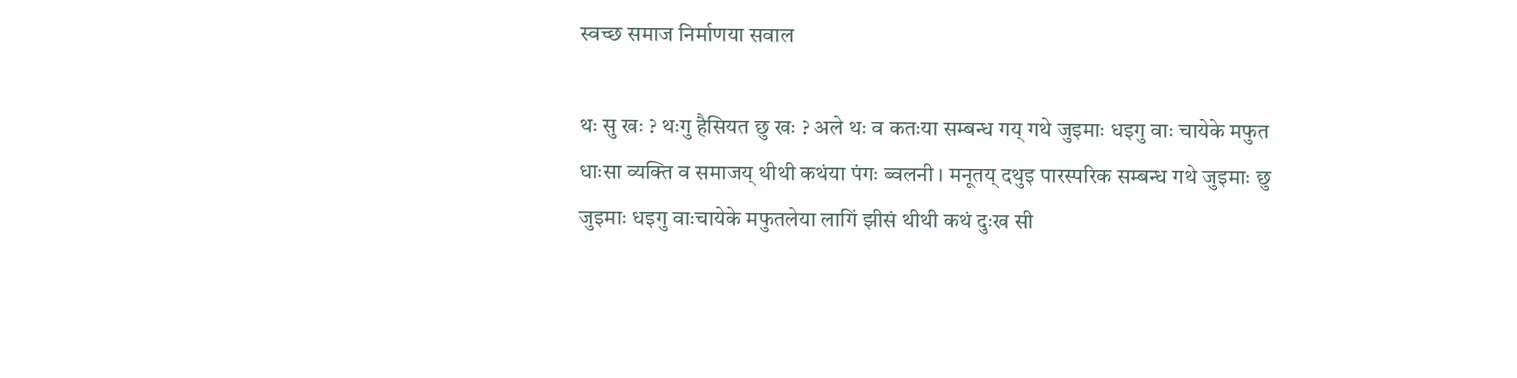स्वच्छ समाज निर्माणया सवाल

थः सु खः ? थःगु हैसियत छु खः ? अले थः व कतःया सम्बन्ध गय् गथे जुइमाः धइगु वाः चायेके मफुत धाःसा व्यक्ति व समाजय् थीथी कथंया पंगः ब्वलनी । मनूतय् दथुइ पारस्परिक सम्बन्ध गथे जुइमाः छु जुइमाः धइगु वाःचायेके मफुतलेया लागिं झीसं थीथी कथं दुःख सी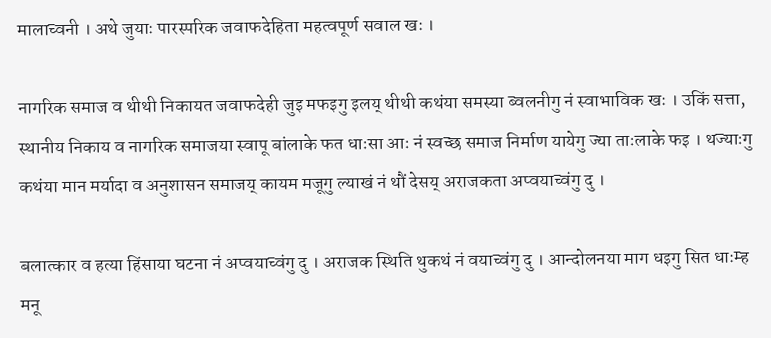मालाच्वनी । अथे जुयाः पारस्परिक जवाफदेहिता महत्वपूर्ण सवाल खः ।

नागरिक समाज व थीथी निकायत जवाफदेही जुइ मफइगु इलय् थीथी कथंया समस्या ब्वलनीगु नं स्वाभाविक खः । उकिं सत्ता, स्थानीय निकाय व नागरिक समाजया स्वापू बांलाके फत धाःसा आः नं स्वच्छ समाज निर्माण यायेगु ज्या ताःलाके फइ । थज्याःगु कथंया मान मर्यादा व अनुशासन समाजय् कायम मजूगु ल्याखं नं थौं देसय् अराजकता अप्वयाच्वंगु दु ।

बलात्कार व हत्या हिंसाया घटना नं अप्वयाच्वंगु दु । अराजक स्थिति थुकथं नं वयाच्वंगु दु । आन्दोलनया माग धइगु सित धाःम्ह मनू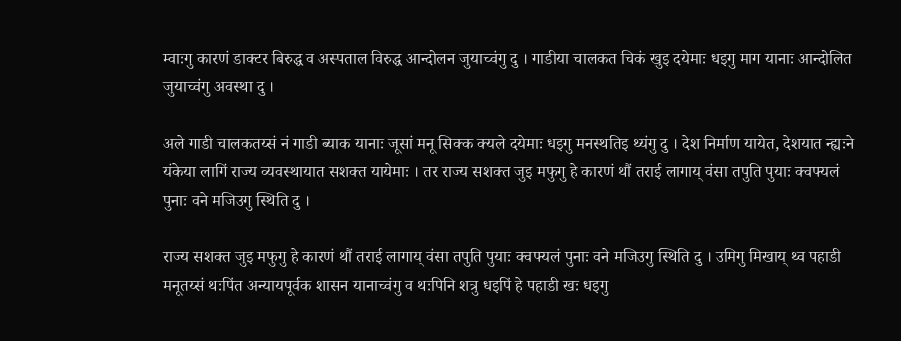म्वाःगु कारणं डाक्टर बिरुद्ध व अस्पताल विरुद्ध आन्दोलन जुयाच्वंगु दु । गाडीया चालकत चिकं खुइ दयेमाः धइगु माग यानाः आन्दोलित जुयाच्वंगु अवस्था दु ।

अले गाडी चालकतय्सं नं गाडी ब्याक यानाः जूसां मनू सिक्क क्यले दयेमाः धइगु मनस्थतिइ थ्यंगु दु । देश निर्माण यायेत, देशयात न्ह्यःने यंकेया लागिं राज्य व्यवस्थायात सशक्त यायेमाः । तर राज्य सशक्त जुइ मफुगु हे कारणं थौं तराई लागाय् वंसा तपुति पुयाः क्वफ्यलं पुनाः वने मजिउगु स्थिति दु ।

राज्य सशक्त जुइ मफुगु हे कारणं थौं तराई लागाय् वंसा तपुति पुयाः क्वफ्यलं पुनाः वने मजिउगु स्थिति दु । उमिगु मिखाय् थ्व पहाडी मनूतय्सं थःपिंत अन्यायपूर्वक शासन यानाच्वंगु व थःपिनि शत्रु धइपिं हे पहाडी खः धइगु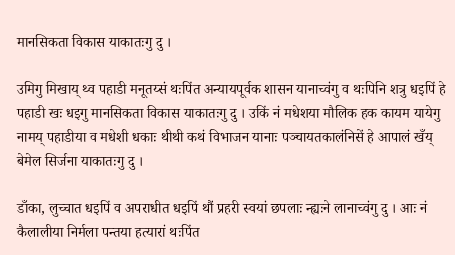मानसिकता विकास याकातःगु दु ।

उमिगु मिखाय् थ्व पहाडी मनूतय्सं थःपिंत अन्यायपूर्वक शासन यानाच्वंगु व थःपिनि शत्रु धइपिं हे पहाडी खः धइगु मानसिकता विकास याकातःगु दु । उकिं नं मधेशया मौलिक हक कायम यायेगु नामय् पहाडीया व मधेशी धकाः थीथी कथं विभाजन यानाः पञ्चायतकालंनिसें हे आपालं खँय् बेमेल सिर्जना याकातःगु दु ।

डाँका, लुच्चात धइपिं व अपराधीत धइपिं थौं प्रहरी स्वयां छपलाः न्ह्यःने लानाच्वंगु दु । आः नं कैलालीया निर्मला पन्तया हत्यारां थःपिंत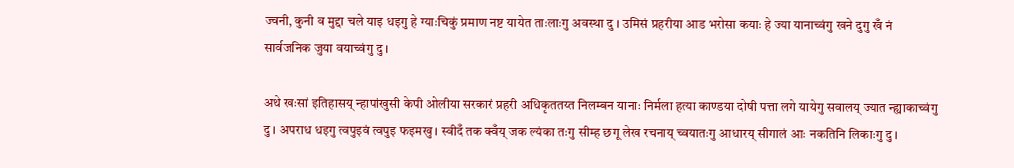ज्वनी, कुनी व मुद्दा चले याइ धइगु हे ग्याःचिकुं प्रमाण नष्ट यायेत ताःलाःगु अवस्था दु । उमिसं प्रहरीया आड भरोसा कयाः हे ज्या यानाच्वंगु खने दुगु खँ नं सार्वजनिक जुया वयाच्वंगु दु ।

अथे खःसां इतिहासय् न्हापांखुसी केपी ओलीया सरकारं प्रहरी अधिकृततय्त निलम्बन यानाः निर्मला हत्या काण्डया दोषी पत्ता लगे यायेगु सवालय् ज्यात न्ह्याकाच्वंगु दु । अपराध धइगु त्वपुइवं त्वपुइ फइमखु । स्वीदँ तक क्वँय् जक ल्यंका तःगु सीम्ह छगू लेख रचनाय् च्वयातःगु आधारय् सीगालं आः नकतिनि लिकाःगु दु ।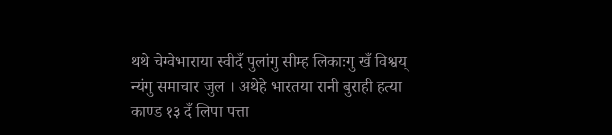थथे चेग्वेभाराया स्वीदँ पुलांगु सीम्ह लिकाःगु खँ विश्वय् न्यंगु समाचार जुल । अथेहे भारतया रानी बुराही हत्या काण्ड १३ दँ लिपा पत्ता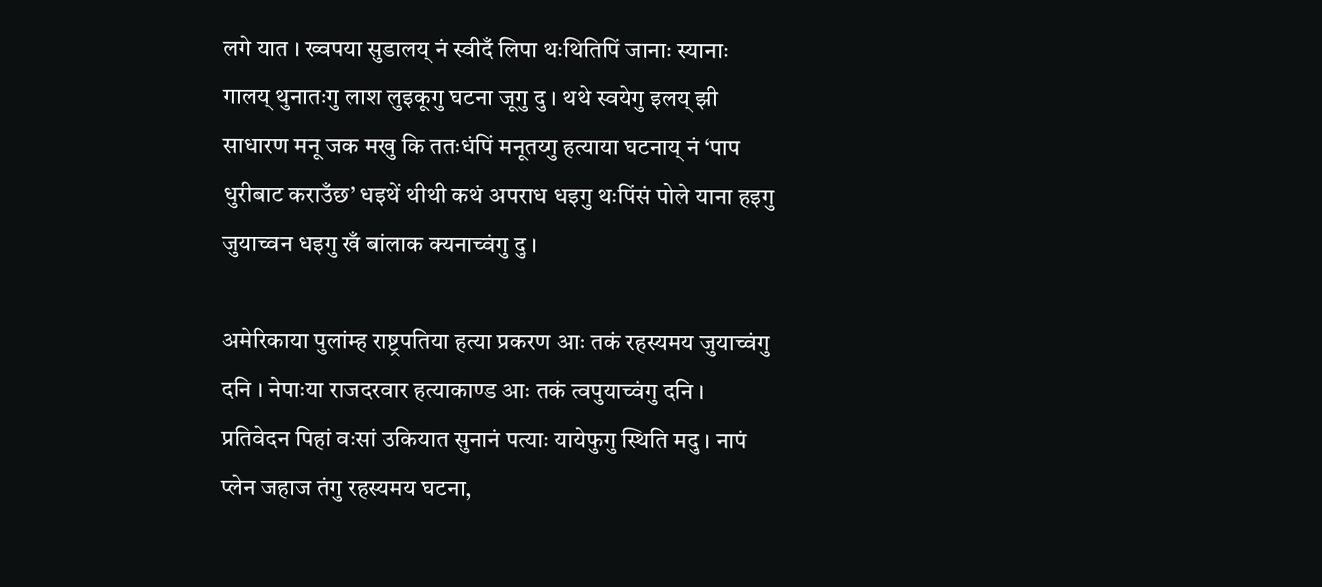लगे यात । ख्वपया सुडालय् नं स्वीदँ लिपा थःथितिपिं जानाः स्यानाः गालय् थुनातःगु लाश लुइकूगु घटना जूगु दु । थथे स्वयेगु इलय् झी साधारण मनू जक मखु कि ततःधंपिं मनूतय्गु हत्याया घटनाय् नं ‘पाप धुरीबाट कराउँछ’ धइथें थीथी कथं अपराध धइगु थःपिंसं पोले याना हइगु जुयाच्वन धइगु खँ बांलाक क्यनाच्वंगु दु ।

अमेरिकाया पुलांम्ह राष्ट्रपतिया हत्या प्रकरण आः तकं रहस्यमय जुयाच्वंगु दनि । नेपाःया राजदरवार हत्याकाण्ड आः तकं त्वपुयाच्वंगु दनि । प्रतिवेदन पिहां वःसां उकियात सुनानं पत्याः यायेफुगु स्थिति मदु । नापं प्लेन जहाज तंगु रहस्यमय घटना,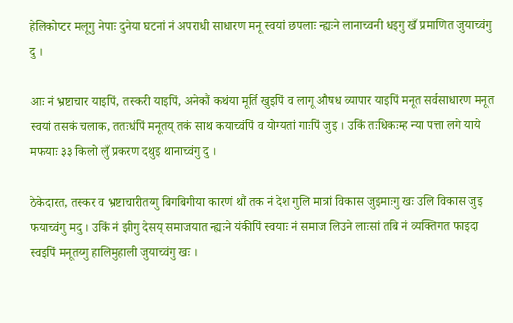हेलिकोप्टर मलूगु नेपाः दुनेया घटनां नं अपराधी साधारण मनू स्वयां छपलाः न्ह्यःने लानाच्वनी धइगु खँ प्रमाणित जुयाच्वंगु दु ।

आः नं भ्रष्टाचार याइपिं, तस्करी याइपिं, अनेकौं कथंया मूर्ति खुइपिं व लागू औषध व्यापार याइपिं मनूत सर्वसाधारण मनूत स्वयां तसकं चलाक, ततःधंपिं मनूतय् तकं साथ कयाच्वंपिं व योग्यतां गाःपिं जुइ । उकिं तःधिकःम्ह न्या पत्ता लगे याये मफयाः ३३ किलो लुँ प्रकरण दथुइ थानाच्वंगु दु ।

ठेकेदारत, तस्कर व भ्रष्टाचारीतय्गु बिगबिगीया कारणं थौं तक नं देश गुलि मात्रां विकास जुइमाःगु खः उलि विकास जुइ फयाच्वंगु मदु । उकिं नं झीगु देसय् समाजयात न्ह्यःने यंकीपिं स्वयाः नं समाज लिउने लाःसां तबि नं व्यक्तिगत फाइदा स्वइपिं मनूतय्गु हालिमुहाली जुयाच्वंगु खः ।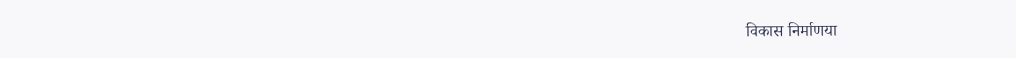विकास निर्माणया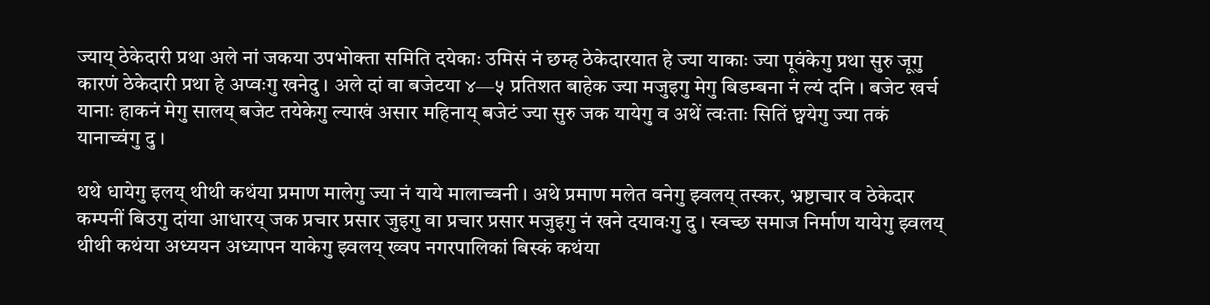ज्याय् ठेकेदारी प्रथा अले नां जकया उपभोक्ता समिति दयेकाः उमिसं नं छम्ह ठेकेदारयात हे ज्या याकाः ज्या पूवंकेगु प्रथा सुरु जूगु कारणं ठेकेदारी प्रथा हे अप्वःगु खनेदु । अले दां वा बजेटया ४—५ प्रतिशत बाहेक ज्या मजुइगु मेगु बिडम्बना नं ल्यं दनि । बजेट खर्च यानाः हाकनं मेगु सालय् बजेट तयेकेगु ल्याखं असार महिनाय् बजेटं ज्या सुरु जक यायेगु व अथें त्वःताः सितिं छ्वयेगु ज्या तकं यानाच्वंगु दु ।

थथे धायेगु इलय् थीथी कथंया प्रमाण मालेगु ज्या नं याये मालाच्वनी । अथे प्रमाण मलेत वनेगु झ्वलय् तस्कर, भ्रष्टाचार व ठेकेदार कम्पनीं बिउगु दांया आधारय् जक प्रचार प्रसार जुइगु वा प्रचार प्रसार मजुइगु नं खने दयावःगु दु । स्वच्छ समाज निर्माण यायेगु झ्वलय् थीथी कथंया अध्ययन अध्यापन याकेगु झ्वलय् ख्वप नगरपालिकां बिस्कं कथंया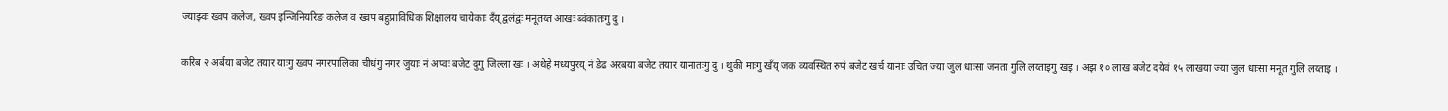ज्याझ्वः ख्वप कलेज, ख्वप इन्जिनियरिङ कलेज व ख्वप बहुप्राविधिक शिक्षालय चायेकाः दँय् द्वलंद्वः मनूतय्त आखः ब्वंकातःगु दु ।

करिब २ अर्बया बजेट तयार याःगु ख्वप नगरपालिका चीधंगु नगर जुयाः नं अप्वः बजेट दुगु जिल्ला खः । अथेहे मध्यपुरय् नं डेढ अरबया बजेट तयार यानातःगु दु । थुकी माःगु खँय् जक व्यवस्थित रुपं बजेट खर्च यानाः उचित ज्या जुल धाःसा जनता गुलि लय्ताइगु खइ । अझ १० लाख बजेट दयेवं १५ लाखया ज्या जुल धाःसा मनूत गुलि लय्ताइ ।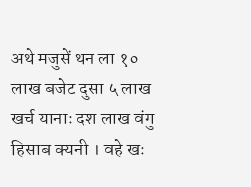अथे मजुसें थन ला १० लाख बजेट दुसा ५ लाख खर्च यानाः दश लाख वंगु हिसाब क्यनी । वहे खः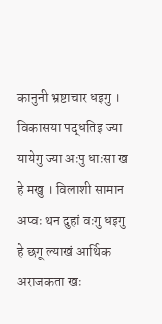कानुनी भ्रष्टाचार धइगु । विकासया पद्धतिइ ज्या यायेगु ज्या अःपु धाःसा ख हे मखु । विलाशी सामान अप्वः थन दुहां वःगु धइगु हे छगू ल्याखं आर्थिक अराजकता खः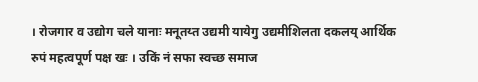। रोजगार व उद्योग चले यानाः मनूतय्त उद्यमी यायेगु उद्यमीशिलता दकलय् आर्थिक रुपं महत्वपूर्ण पक्ष खः । उकिं नं सफा स्वच्छ समाज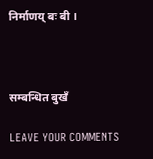निर्माणय् बः बी ।



सम्बन्धित बुखँ

LEAVE YOUR COMMENTS